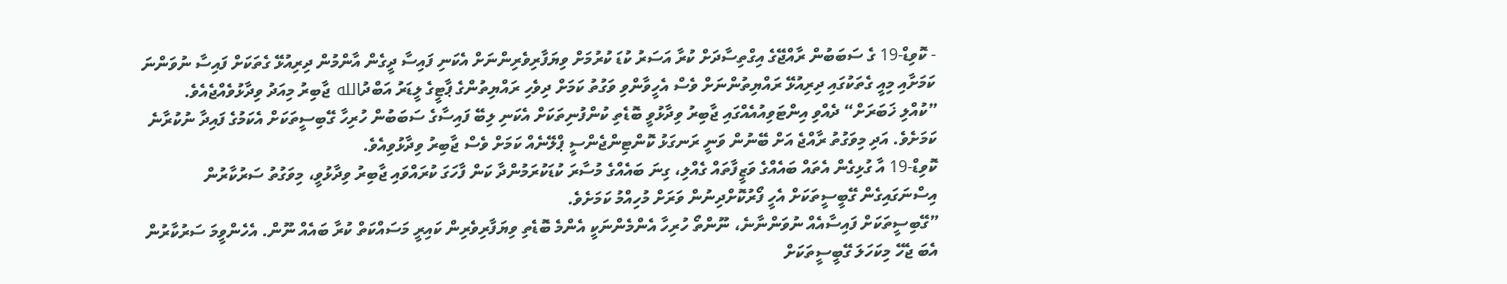- ކޮވިޑް-19 ގެ ސަބަބުން ރާއްޖޭގެ އިގްތިސާދަށް ކުރާ އަސަރު ކުޑަ ކުރުމަށް ވިޔަފާރިވެރިންނަށް އެކަނި ފައިސާ ދީގެން އާންމުން ދިރިއުޅޭ ގެތަކަށް ފައިސާ ނުވަންނަ ކަމަށާއި މިއީ ގެތަކުގައި ދިރިއުޅޭ ރައްޔިތުންނަށް ވެސް އެހީވާންވި ވަގުތު ކަމަށް ދިވެހި ރައްޔިތުންގެ ޕާޓީގެ ލީޑަރު އަބްދުالله ޖާބިރު މިއަދު ވިދާޅުވެއްޖެއެވެ.
”ކުއްލި ޚަބަރަށް“ ދެއްވި އިންޓަވިއުއެއްގައި ޖާބިރު ވިދާޅުވީ ބޮޑެތި ކުންފުނިތަކަށް އެކަނި ލިބޭ ފައިސާގެ ސަބަބުން ހުރިހާ ގޭބިސީތަކަށް އެކަމުގެ ފައިދާ ނުކުރާނެ ކަމަށެވެ. އަދި މިވަގުތު ރާއްޖެ އަށް ބޭނުން ވަނީ ރަނގަޅު ކޮންޓިންޖެންސީ ޕްލޭނެއް ކަމަށް ވެސް ޖާބިރު ވިދާޅުވިއެވެ.
ކޮވިޑް-19 އާ ގުޅިގެން އެތައް ބައެއްގެ ވަޒީފާތައް ގެއްލި، ގިނަ ބައެއްގެ މުސާރަ ކުޑަކުރަމުންދާ ކަން ފާހަގަ ކުރައްވައި ޖާބިރު ވިދާޅުވީ، މިވަގުތު ސަރުކާރުން އިސްނަގައިގެން ގޭބީސީތަކަށް އެހީ ފޯރުކޮށްދިނުން ވަރަށް މުހިއްމު ކަމަށެވެ.
”ގޭބިސީތަކަށް ފައިސާއެއް ނުވަންނާނެ، ނޫންތޯ ހުރިހާ އެންމެންނަކީ އެންމެ ބޮޑެތި ވިޔަފާރިވެރިން ކައިރީ މަސައްކަތް ކުރާ ބައެއް ނޫން. އެހެންވީމަ ސަރުކާރުން އެބަ ޖެހޭ މިކަހަލަ ގޭބީސީތަކަށް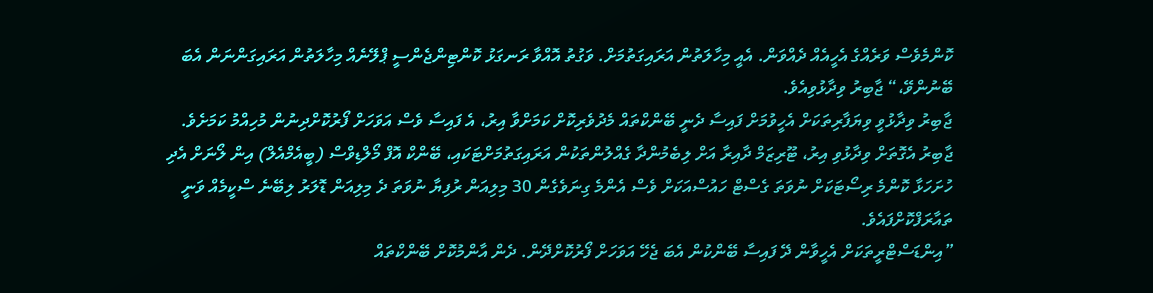ކޮންމެވެސް ވަރެއްގެ އެހީއެއް ދެއްވަން. އެއީ މިހާލަތުން އަރައިގަތުމަށް. ވަގުތު އޮއްވާ ރަނގަޅު ކޮންޓިންޖެންސީ ޕްލޭނެއް މިހާލަތުން އަރައިގަންނަން އެބަ ބޭނުންވޭ،“ ޖާބިރު ވިދާޅުވިއެވެ.
ޖާބިރު ވިދާޅުވީ ވިޔަފާރިތަކަށް އެހީވުމަށް ފައިސާ ދެނީ ބޭންކްތައް މެދުވެރިކޮށް ކަމަށްވާ އިރު، އެ ފައިސާ ވެސް އަވަހަށް ފޯރުކޮށްދިނުން މުހިއްމު ކަމަށެވެ.
ޖާބިރު އެގޮތަށް ވިދާޅުވި އިރު، ޓޫރިޒަމް ދާއިރާ އަށް ލިބެމުންދާ ގެއްލުންތަކުން އަރައިގަތުމަށްޓަކައި، ބޭންކް އޮފް މޯލްޑިވްސް (ބީއެމްއެލް) އިން ލޯނަށް އެދި ހުށަހަޅާ ކޮންމެ ރިސޯޓަކަށް ނުވަތަ ގެސްޓް ހައުސްއަކަށް ވެސް އެންމެ ގިނަވެގެން 30 މިލިއަން ރުފިޔާ ނުވަތަ ދެ މިލިއަން ޑޮލަރު ލިބޭނެ ސްކީމެއް ވަނީ ތައާރަފްކޮށްފައެވެ.
”އިންޑަސްޓްރީތަކަށް އެހީވާން ދޭ ފައިސާ ބޭންކުން އެބަ ޖެހޭ އަވަހަށް ފޯރުކޮށްދޭން. ދެން އާންމުކޮށް ބޭންކްތައް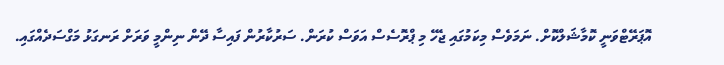އޮޕަރޭޓްވަނީ ކޮމާޝަލްކޮށް. ނަމަވެސް މިކަމުގައި ޖެހޭ މި ޕްރޮސެސް އަވަސް ކުރަން. ސަރުކާރުން ފައިސާ ދޭން ނިންމީ ވަރަށް ރަނގަޅު މަގްސަދެއްގައި.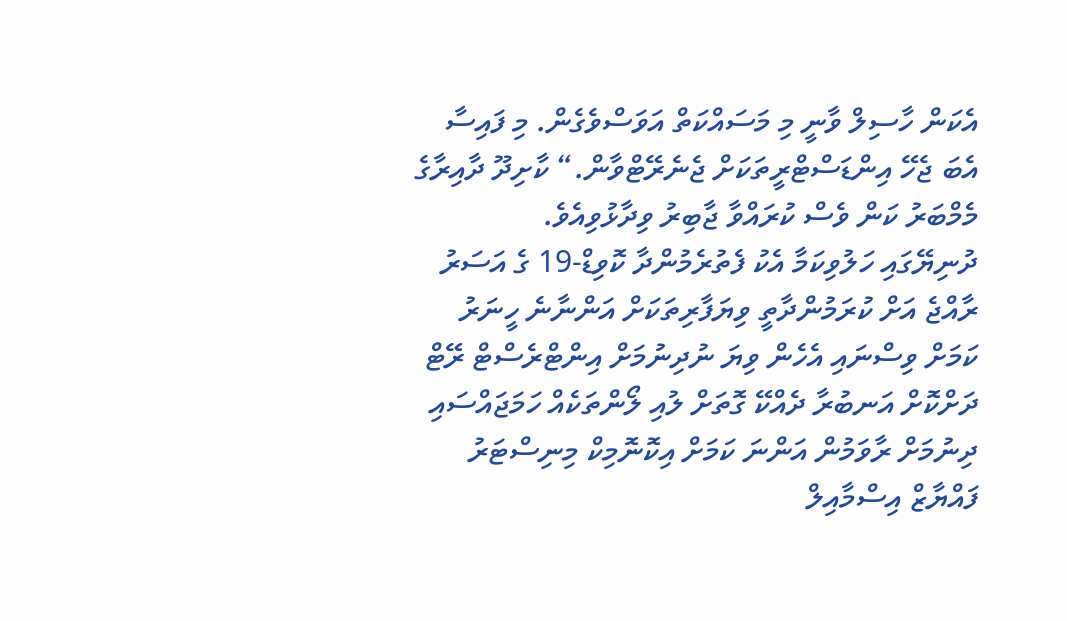އެކަން ހާސިލް ވާނީ މި މަސައްކަތް އަވަސްވެގެން. މި ފައިސާ އެބަ ޖެހޭ އިންޑަސްޓްރީތަކަށް ޖެނެރޭޓްވާން.“ ކާށިދޫ ދާއިރާގެ މެމްބަރު ކަން ވެސް ކުރައްވާ ޖާބިރު ވިދާޅުވިއެވެ.
ދުނިޔޭގައި ހަލުވިކަމާ އެކު ފެތުރެމުންދާ ކޮވިޑް-19 ގެ އަސަރު ރާއްޖެ އަށް ކުރަމުންދާތީ ވިޔަފާރިތަކަށް އަންނާނެ ހީނަރު ކަމަށް ވިސްނައި އެހެން ވިޔަ ނުދިނުމަށް އިންޓްރެސްޓް ރޭޓް ދަށްކޮށް އަނބުރާ ދެއްކޭ ގޮތަށް ލުއި ލޯންތަކެއް ހަމަޖައްސައި ދިނުމަށް ރާވަމުން އަންނަ ކަމަށް އިކޮނޮމިކް މިނިސްޓަރު ފައްޔާޒް އިސްމާއިލް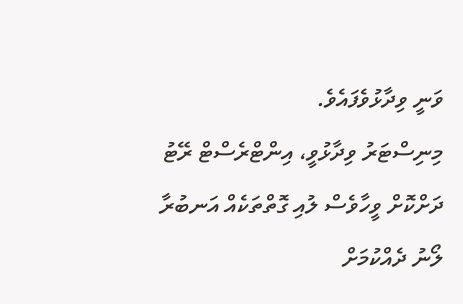ވަނީ ވިދާޅުވެފައެވެ.
މިނިސްޓަރު ވިދާޅުވީ، އިންޓްރެސްޓް ރޭޓު ދަށްކޮށް ވީހާވެސް ލުއި ގޮތްތަކެއް އަނބުރާ ލޯނު ދެއްކުމަށް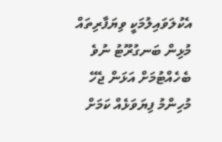އެކުލަވައިލުމަކީ ވިޔަފާރިތައް މުޅިން ބަނގުރޫޓު ނުވެ ބެހެއްޓުމަށް އަޅަން ޖެހޭ މުހިންމު ފިޔަވަޅެއް ކަމަށް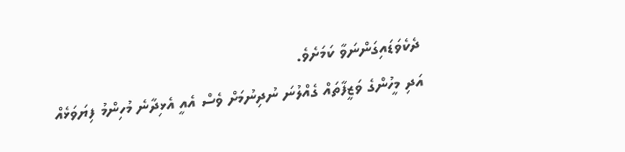ދެކެވަޑައިގަންނަވާ ކަމަށެވެ.
އަދި މީހުންގެ ވަޒީފާތައް ގެއްލުނަ ނުދިނުމަށް ވެސް އެއީ އެޅިދާނެ މުހިންމު ފިޔަވަޅެއް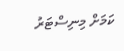ކަމަށް މިނިސްޓަރު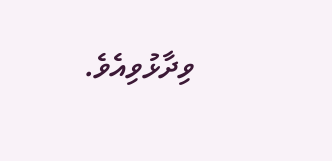ވިދާޅުވިއެވެ.